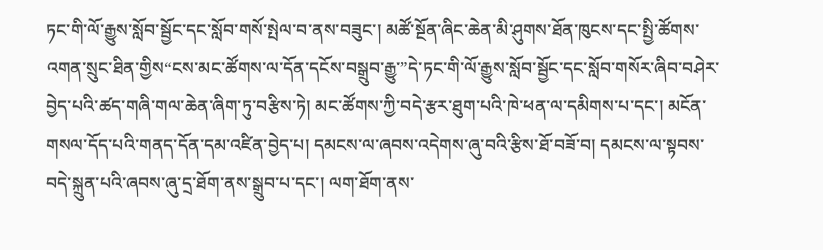ཏང་གི་ལོ་རྒྱུས་སློབ་སྦྱོང་དང་སློབ་གསོ་སྤེལ་བ་ནས་བཟུང་། མཚོ་སྔོན་ཞིང་ཆེན་མི་ཤུགས་ཐོན་ཁུངས་དང་སྤྱི་ཚོགས་འགན་སྲུང་ཐིན་གྱིས“ངས་མང་ཚོགས་ལ་དོན་དངོས་བསྒྲུབ་རྒྱུ་”དེ་ཏང་གི་ལོ་རྒྱུས་སློབ་སྦྱོང་དང་སློབ་གསོར་ཞིབ་བཤེར་བྱེད་པའི་ཚད་གཞི་གལ་ཆེན་ཞིག་ཏུ་བརྩིས་ཏེ། མང་ཚོགས་ཀྱི་བདེ་རྩར་ཐུག་པའི་ཁེ་ཕན་ལ་དམིགས་པ་དང་། མངོན་གསལ་དོད་པའི་གནད་དོན་དམ་འཛིན་བྱེད་པ། དམངས་ལ་ཞབས་འདེགས་ཞུ་བའི་རྩིས་ཐོ་བཟོ་བ། དམངས་ལ་སྟབས་བདེ་སྐྲུན་པའི་ཞབས་ཞུ་དྲ་ཐོག་ནས་སྒྲུབ་པ་དང་། ལག་ཐོག་ནས་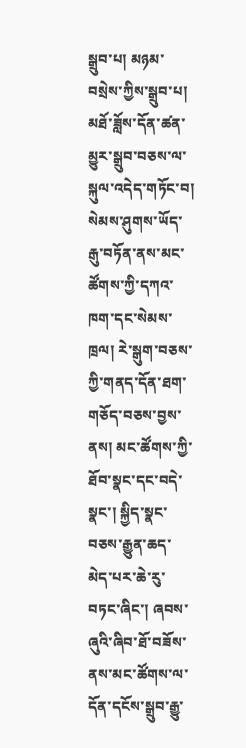སྒྲུབ་པ། མཉམ་བསྲེས་ཀྱིས་སྒྲུབ་པ། མཐོ་ཟློས་དོན་ཚན་མྱུར་སྒྲུབ་བཅས་ལ་སྐུལ་འདེད་གཏོང་བ། སེམས་ཤུགས་ཡོད་རྒུ་བཏོན་ནས་མང་ཚོགས་ཀྱི་དཀའ་ཁག་དང་སེམས་ཁྲལ། རེ་སྒུག་བཅས་ཀྱི་གནད་དོན་ཐག་གཅོད་བཅས་བྱས་ནས། མང་ཚོགས་ཀྱི་ཐོབ་སྣང་དང་བདེ་སྣང་། སྐྱིད་སྣང་བཅས་རྒྱུན་ཆད་མེད་པར་ཆེ་རུ་བཏང་ཞིང་། ཞབས་ཞུའི་ཞིབ་ཐོ་བཟོས་ནས་མང་ཚོགས་ལ་དོན་དངོས་སྒྲུབ་རྒྱུ་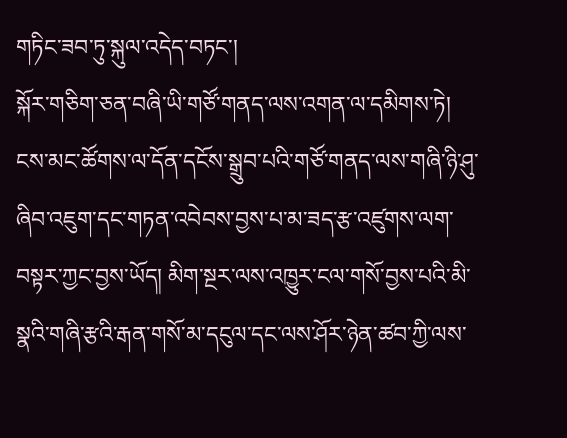གཏིང་ཟབ་ཏུ་སྐུལ་འདེད་བཏང་།
སྐོར་གཅིག་ཅན་བཞི་ཡི་གཙོ་གནད་ལས་འགན་ལ་དམིགས་ཏེ། ངས་མང་ཚོགས་ལ་དོན་དངོས་སྒྲུབ་པའི་གཙོ་གནད་ལས་གཞི་ཉི་ཤུ་ཞིབ་འཇུག་དང་གཏན་འབེབས་བྱས་པ་མ་ཟད་རྩ་འཛུགས་ལག་བསྟར་ཀྱང་བྱས་ཡོད། མིག་སྔར་ལས་འཁྱུར་ངལ་གསོ་བྱས་པའི་མི་སྣའི་གཞི་རྩའི་རྒན་གསོ་མ་དངུལ་དང་ལས་ཤོར་ཉེན་ཚབ་ཀྱི་ལས་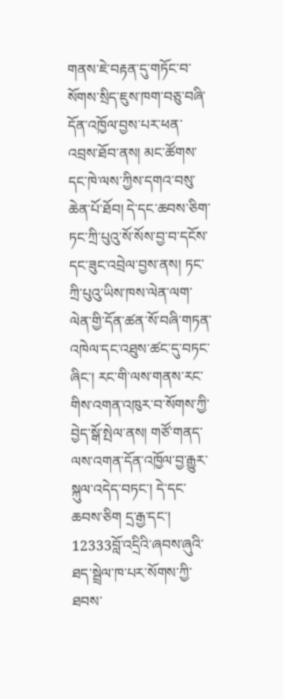གནས་ཇེ་བརྟན་དུ་གཏོང་བ་སོགས་སྲིད་ཇུས་ཁག་བཅུ་བཞི་དོན་འཁྱོལ་བྱས་པར་ཕན་འབྲས་ཐོབ་ནས། མང་ཚོགས་དང་ཁེ་ལས་ཀྱིས་དགའ་བསུ་ཆེན་པོ་ཐོབ། དེ་དང་ཆབས་ཅིག་ཏང་ཀྲི་པུའུ་སོ་སོས་བྱ་བ་དངོས་དང་ཟུང་འབྲེལ་བྱས་ནས། ཏང་ཀྲི་པུའུ་ཡིས་ཁས་ལེན་ལག་ལེན་གྱི་དོན་ཚན་སོ་བཞི་གཏན་འཁེལ་དང་འཐུས་ཚང་དུ་བཏང་ཞིང་། རང་གི་ལས་གནས་རང་གིས་འགན་འཁུར་བ་སོགས་ཀྱི་བྱེད་སྒོ་སྤེལ་ནས། གཙོ་གནད་ལས་འགན་དོན་འཁྱོལ་བྱ་རྒྱུར་སྐུལ་འདེད་བཏང་། དེ་དང་ཆབས་ཅིག དྲ་རྒྱ་དང་། 12333བློ་འདྲིའི་ཞབས་ཞུའི་ཐད་སྦྲེལ་ཁ་པར་སོགས་ཀྱི་ཐབས་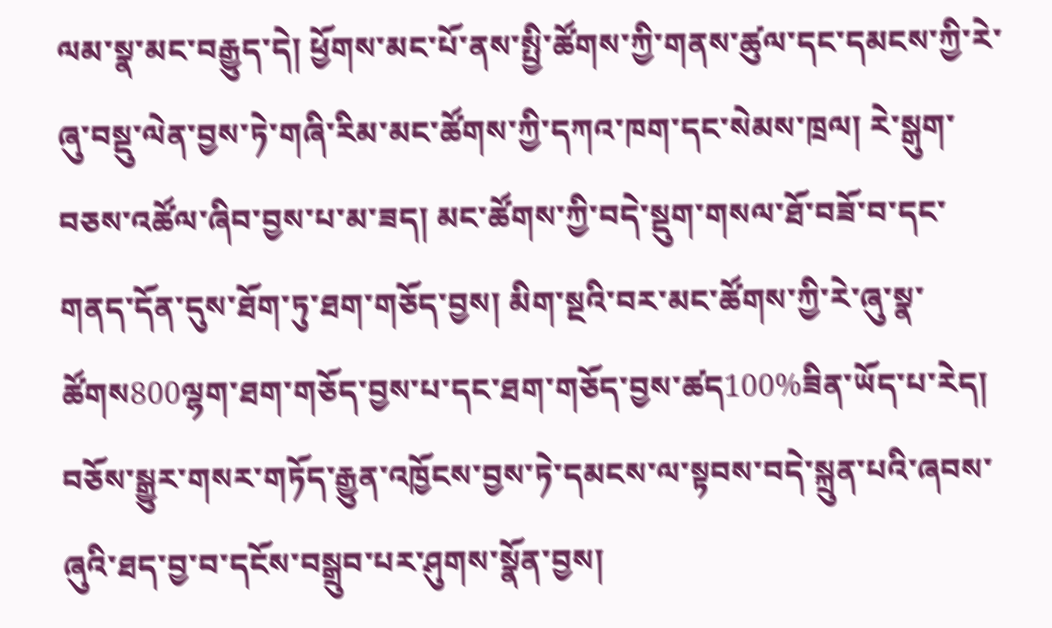ལམ་སྣ་མང་བརྒྱུད་དེ། ཕྱོགས་མང་པོ་ནས་སྤྱི་ཚོགས་ཀྱི་གནས་ཚུལ་དང་དམངས་ཀྱི་རེ་ཞུ་བསྡུ་ལེན་བྱས་ཏེ་གཞི་རིམ་མང་ཚོགས་ཀྱི་དཀའ་ཁག་དང་སེམས་ཁྲལ། རེ་སྒུག་བཅས་འཚོལ་ཞིབ་བྱས་པ་མ་ཟད། མང་ཚོགས་ཀྱི་བདེ་སྡུག་གསལ་ཐོ་བཟོ་བ་དང་གནད་དོན་དུས་ཐོག་ཏུ་ཐག་གཅོད་བྱས། མིག་སྔའི་བར་མང་ཚོགས་ཀྱི་རེ་ཞུ་སྣ་ཚོགས800ལྷག་ཐག་གཅོད་བྱས་པ་དང་ཐག་གཅོད་བྱས་ཚད100%ཟིན་ཡོད་པ་རེད།
བཅོས་སྒྱུར་གསར་གཏོད་རྒྱུན་འཁྱོངས་བྱས་ཏེ་དམངས་ལ་སྟབས་བདེ་སྐྲུན་པའི་ཞབས་ཞུའི་ཐད་བྱ་བ་དངོས་བསྒྲུབ་པར་ཤུགས་སྣོན་བྱས།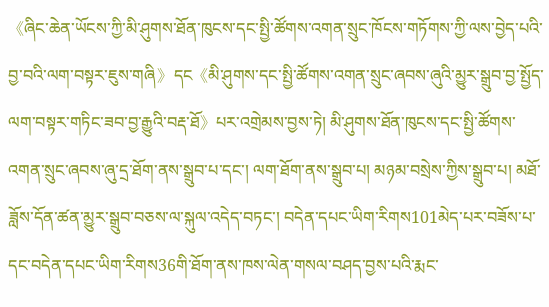《ཞིང་ཆེན་ཡོངས་ཀྱི་མི་ཤུགས་ཐོན་ཁུངས་དང་སྤྱི་ཚོགས་འགན་སྲུང་ཁོངས་གཏོགས་ཀྱི་ལས་བྱེད་པའི་བྱ་བའི་ལག་བསྟར་ཇུས་གཞི》དང《མི་ཤུགས་དང་སྤྱི་ཚོགས་འགན་སྲུང་ཞབས་ཞུའི་མྱུར་སྒྲུབ་བྱ་སྤྱོད་ལག་བསྟར་གཏིང་ཟབ་བྱ་རྒྱུའི་བརྡ་ཐོ》པར་འགྲེམས་བྱས་ཏེ། མི་ཤུགས་ཐོན་ཁུངས་དང་སྤྱི་ཚོགས་འགན་སྲུང་ཞབས་ཞུ་དྲ་ཐོག་ནས་སྒྲུབ་པ་དང་། ལག་ཐོག་ནས་སྒྲུབ་པ། མཉམ་བསྲེས་ཀྱིས་སྒྲུབ་པ། མཐོ་ཟློས་དོན་ཚན་མྱུར་སྒྲུབ་བཅས་ལ་སྐུལ་འདེད་བཏང་། བདེན་དཔང་ཡིག་རིགས101མེད་པར་བཟོས་པ་དང་བདེན་དཔང་ཡིག་རིགས36གི་ཐོག་ནས་ཁས་ལེན་གསལ་བཤད་བྱས་པའི་རྨང་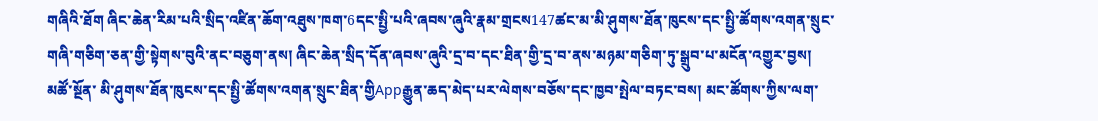གཞིའི་ཐོག ཞིང་ཆེན་རིམ་པའི་སྲིད་འཛིན་ཆོག་འཐུས་ཁག་6དང་སྤྱི་པའི་ཞབས་ཞུའི་རྣམ་གྲངས147ཚང་མ་མི་ཤུགས་ཐོན་ཁུངས་དང་སྤྱི་ཚོགས་འགན་སྲུང་གཞི་གཅིག་ཅན་གྱི་སྟེགས་བུའི་ནང་བཅུག་ནས། ཞིང་ཆེན་སྲིད་དོན་ཞབས་ཞུའི་དྲ་བ་དང་ཐིན་གྱི་དྲ་བ་ནས་མཉམ་གཅིག་ཏུ་སྒྲུབ་པ་མངོན་འགྱུར་བྱས། མཚོ་སྔོན་ མི་ཤུགས་ཐོན་ཁུངས་དང་སྤྱི་ཚོགས་འགན་སྲུང་ཐིན་གྱིAppརྒྱུན་ཆད་མེད་པར་ལེགས་བཅོས་དང་ཁྱབ་སྤེལ་བཏང་བས། མང་ཚོགས་ཀྱིས་ལག་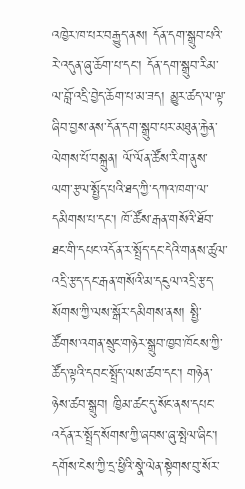འཁྱེར་ཁ་པར་བརྒྱུད་ནས། དོན་དག་སྒྲུབ་པའི་རེ་འདུན་ཞུ་ཆོག་པ་དང་། དོན་དག་སྒྲུབ་རིམ་ལ་བློ་འདྲི་བྱེད་ཆོག་པ་མ་ཟད། མྱུར་ཚད་ལ་ལྟ་ཞིབ་བྱས་ནས་དོན་དག་སྒྲུབ་པར་མཐུན་རྐྱེན་ལེགས་པོ་བསྐྲུན། ལོ་ལོན་ཚོས་རིག་ནུས་ལག་རྩལ་སྤྱོད་པའི་ཐད་ཀྱི་དཀའ་ཁག་ལ་དམིགས་པ་དང་། ཁོ་ཚོས་རྒན་གསོའི་ཐོབ་ཐང་གི་དཔང་འདོན་ར་སྤྲོད་དང་དེའི་གནས་ཚུལ་འདྲི་རྩད་དང་རྒན་གསོའི་མ་དངུལ་འདྲི་རྩད་སོགས་ཀྱི་ལས་སྒོར་དམིགས་ནས། སྤྱི་ཚོགས་འགན་སྲུང་གཉེར་སྒྲུབ་ཁྱབ་ཁོངས་ཀྱི་ཚོད་ལྟའི་དབང་སྤྲོད་ལས་ཚབ་དང་། གཉེན་ཉེས་ཚབ་སྒྲུབ། ཁྱིམ་ཚང་དུ་སོང་ནས་དཔང་འདོན་ར་སྤྲོད་སོགས་ཀྱི་ཞབས་ཞུ་སྤེལ་ཞིང་། དགོས་ངེས་ཀྱི་དྲ་ཕྱིའི་སྣེ་ལེན་སྟེགས་བུ་སོར་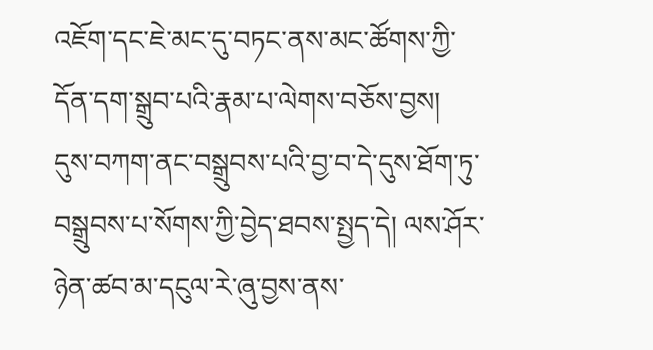འཇོག་དང་ཇེ་མང་དུ་བཏང་ནས་མང་ཚོགས་ཀྱི་དོན་དག་སྒྲུབ་པའི་རྣམ་པ་ལེགས་བཅོས་བྱས། དུས་བཀག་ནང་བསྒྲུབས་པའི་བྱ་བ་དེ་དུས་ཐོག་ཏུ་བསྒྲུབས་པ་སོགས་ཀྱི་བྱེད་ཐབས་སྤྱད་དེ། ལས་ཤོར་ཉེན་ཚབ་མ་དངུལ་རེ་ཞུ་བྱས་ནས་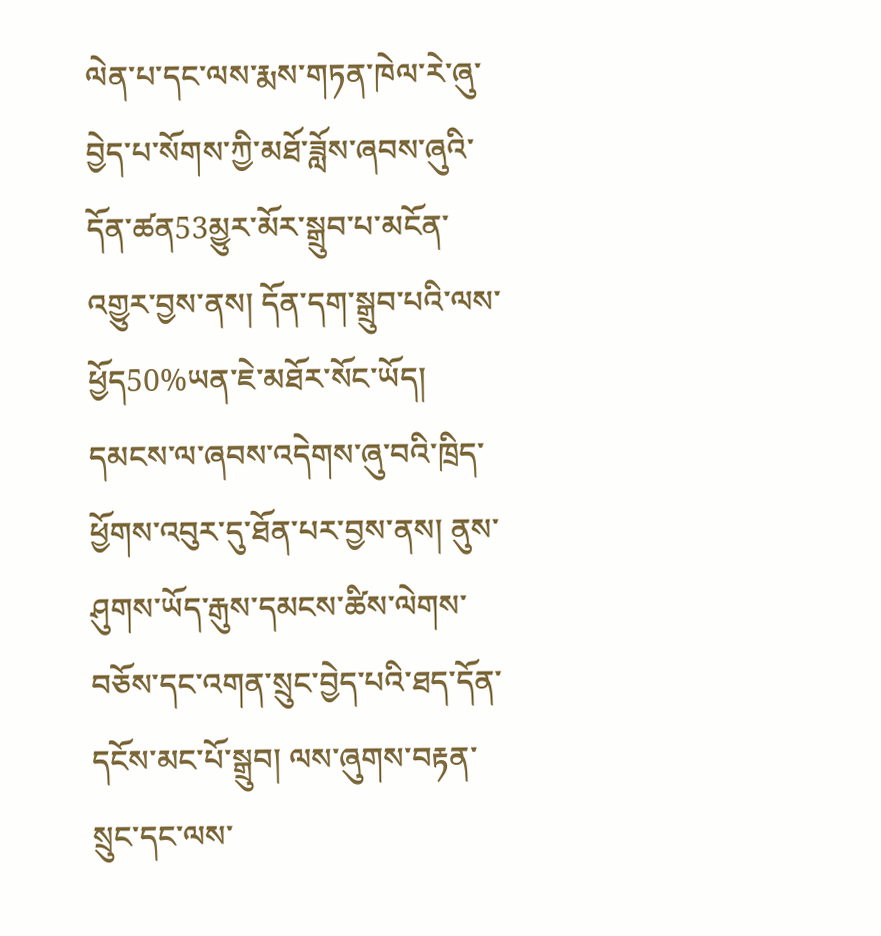ལེན་པ་དང་ལས་རྨས་གཏན་ཁེལ་རེ་ཞུ་བྱེད་པ་སོགས་ཀྱི་མཐོ་ཟློས་ཞབས་ཞུའི་དོན་ཚན53མྱུར་མོར་སྒྲུབ་པ་མངོན་འགྱུར་བྱས་ནས། དོན་དག་སྒྲུབ་པའི་ལས་ཕྱོད50%ཡན་ཇེ་མཐོར་སོང་ཡོད།
དམངས་ལ་ཞབས་འདེགས་ཞུ་བའི་ཁྲིད་ཕྱོགས་འབུར་དུ་ཐོན་པར་བྱས་ནས། ནུས་ཤུགས་ཡོད་རྒུས་དམངས་ཚིས་ལེགས་བཅོས་དང་འགན་སྲུང་བྱེད་པའི་ཐད་དོན་དངོས་མང་པོ་སྒྲུབ། ལས་ཞུགས་བརྟན་སྲུང་དང་ལས་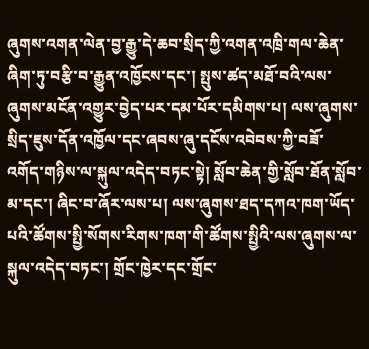ཞུགས་འགན་ལེན་བྱ་རྒྱུ་དེ་ཆབ་སྲིད་ཀྱི་འགན་འཁྲི་གལ་ཆེན་ཞིག་ཏུ་བརྩི་བ་རྒྱུན་འཁྱོངས་དང་། སྤུས་ཚད་མཐོ་བའི་ལས་ཞུགས་མངོན་འགྱུར་བྱེད་པར་དམ་པོར་དམིགས་པ། ལས་ཞུགས་སྲིད་ཇུས་དོན་འཁྱོལ་དང་ཞབས་ཞུ་དངོས་འབེབས་ཀྱི་བཟོ་འགོད་གཉིས་ལ་སྐུལ་འདེད་བཏང་སྟེ། སློབ་ཆེན་གྱི་སློབ་ཐོན་སློབ་མ་དང་། ཞིང་བ་ཞོར་ལས་པ། ལས་ཞུགས་ཐད་དཀའ་ཁག་ཡོད་པའི་ཚོགས་སྤྱི་སོགས་རིགས་ཁག་གི་ཚོགས་སྤྱིའི་ལས་ཞུགས་ལ་སྐུལ་འདེད་བཏང་། གྲོང་ཁྱེར་དང་གྲོང་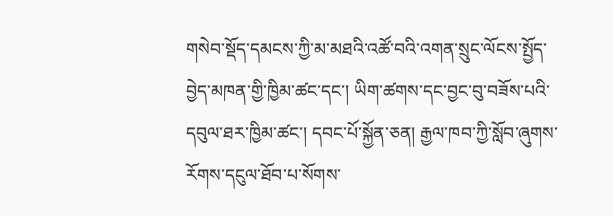གསེབ་སྡོད་དམངས་ཀྱི་མ་མཐའི་འཚོ་བའི་འགན་སྲུང་ལོངས་སྤྱོད་བྱེད་མཁན་གྱི་ཁྱིམ་ཚང་དང་། ཡིག་ཚགས་དང་བྱང་བུ་བཟོས་པའི་དབུལ་ཐར་ཁྱིམ་ཚང་། དབང་པོ་སྐྱོན་ཅན། རྒྱལ་ཁབ་ཀྱི་སློབ་ཞུགས་རོགས་དངུལ་ཐོབ་པ་སོགས་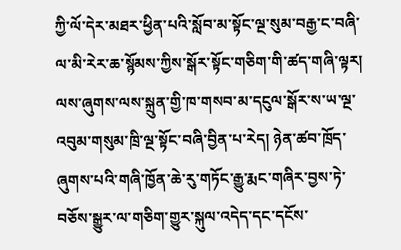ཀྱི་ལོ་དེར་མཐར་ཕྱིན་པའི་སློབ་མ་སྟོང་ལྔ་སུམ་བརྒྱ་ང་བཞི་ལ་མི་རེར་ཆ་སྙོམས་ཀྱིས་སྒོར་སྟོང་གཅིག་གི་ཚད་གཞི་ལྟར། ལས་ཞུགས་ལས་སྐྲུན་གྱི་ཁ་གསབ་མ་དངུལ་སྒོར་ས་ཡ་ལྔ་འབུམ་གསུམ་ཁྲི་ལྔ་སྟོང་བཞི་བྱིན་པ་རེད། ཉེན་ཚབ་ཁྲོད་ཞུགས་པའི་གཞི་ཁྱོན་ཆེ་རུ་གཏོང་རྒྱུ་རྨང་གཞིར་བྱས་ཏེ་བཅོས་སྒྱུར་ལ་གཅིག་གྱུར་སྐུལ་འདེད་དང་དངོས་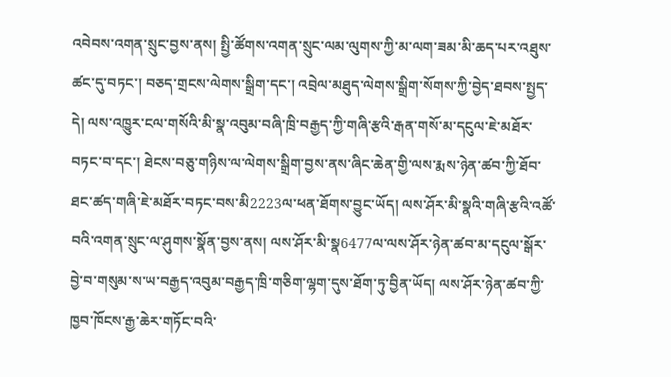འབེབས་འགན་སྲུང་བྱས་ནས། སྤྱི་ཚོགས་འགན་སྲུང་ལམ་ལུགས་ཀྱི་མ་ལག་ཟམ་མི་ཆད་པར་འཐུས་ཚང་དུ་བཏང་། བཅད་གྲངས་ལེགས་སྒྲིག་དང་། འབྲེལ་མཐུད་ལེགས་སྒྲིག་སོགས་ཀྱི་བྱེད་ཐབས་སྤྱད་དེ། ལས་འཁྱུར་ངལ་གསོའི་མི་སྣ་འབུམ་བཞི་ཁྲི་བརྒྱད་ཀྱི་གཞི་རྩའི་རྒན་གསོ་མ་དངུལ་ཇེ་མཐོར་བཏང་བ་དང་། ཐེངས་བཅུ་གཉིས་ལ་ལེགས་སྒྲིག་བྱས་ནས་ཞིང་ཆེན་གྱི་ལས་རྨས་ཉེན་ཚབ་ཀྱི་ཐོབ་ཐང་ཚད་གཞི་ཇེ་མཐོར་བཏང་བས་མི2223ལ་ཕན་ཐོགས་བྱུང་ཡོད། ལས་ཤོར་མི་སྣའི་གཞི་རྩའི་འཚོ་བའི་འགན་སྲུང་ལ་ཤུགས་སྣོན་བྱས་ནས། ལས་ཤོར་མི་སྣ6477ལ་ལས་ཤོར་ཉེན་ཚབ་མ་དངུལ་སྒོར་བྱེ་བ་གསུམ་ས་ཡ་བརྒྱད་འབུམ་བརྒྱད་ཁྲི་གཅིག་ལྷག་དུས་ཐོག་ཏུ་བྱིན་ཡོད། ལས་ཤོར་ཉེན་ཚབ་ཀྱི་ཁྱབ་ཁོངས་རྒྱ་ཆེར་གཏོང་བའི་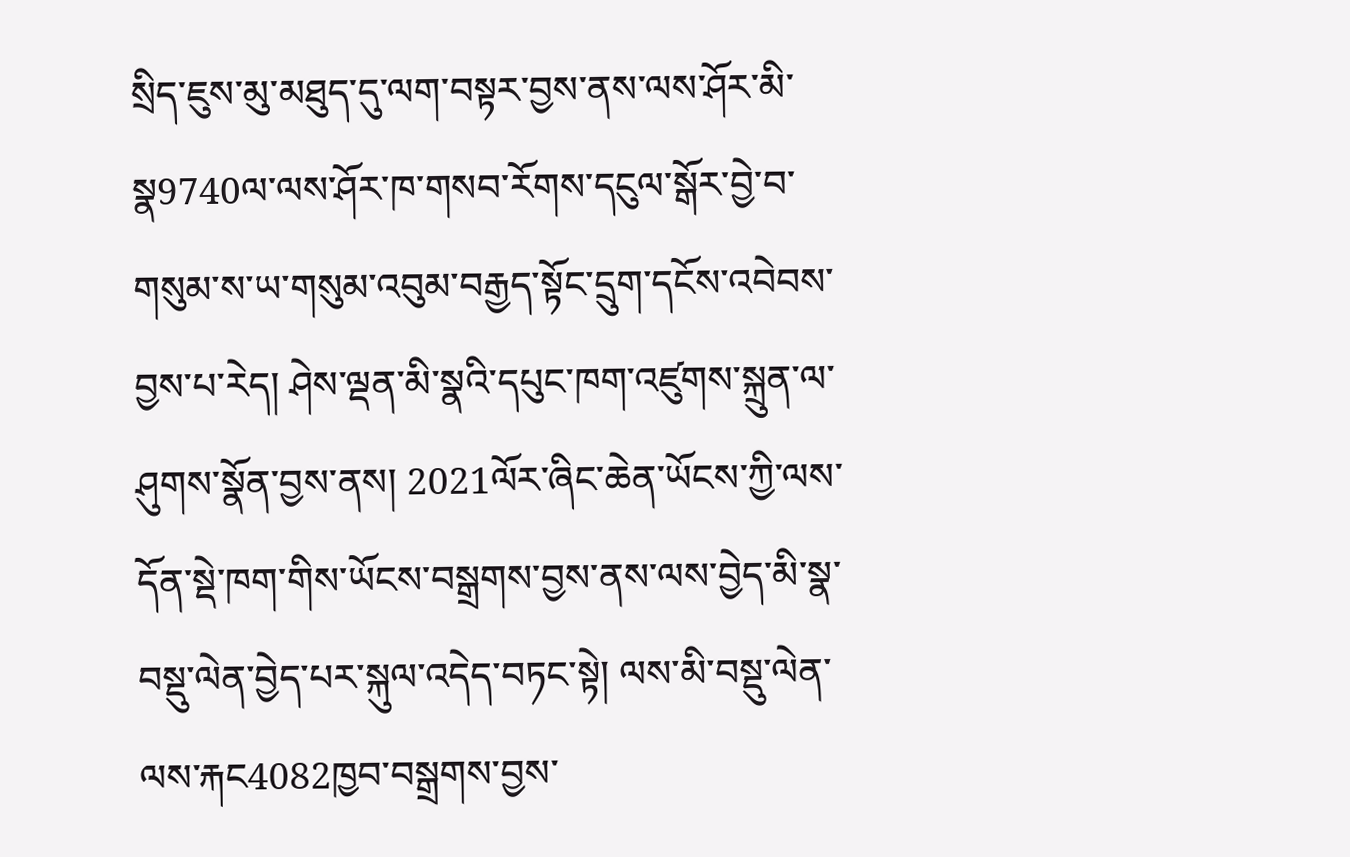སྲིད་ཇུས་མུ་མཐུད་དུ་ལག་བསྟར་བྱས་ནས་ལས་ཤོར་མི་སྣ9740ལ་ལས་ཤོར་ཁ་གསབ་རོགས་དངུལ་སྒོར་བྱེ་བ་གསུམ་ས་ཡ་གསུམ་འབུམ་བརྒྱད་སྟོང་དྲུག་དངོས་འབེབས་བྱས་པ་རེད། ཤེས་ལྡན་མི་སྣའི་དཔུང་ཁག་འཛུགས་སྐྲུན་ལ་ཤུགས་སྣོན་བྱས་ནས། 2021ལོར་ཞིང་ཆེན་ཡོངས་ཀྱི་ལས་དོན་སྡེ་ཁག་གིས་ཡོངས་བསྒྲགས་བྱས་ནས་ལས་བྱེད་མི་སྣ་བསྡུ་ལེན་བྱེད་པར་སྐུལ་འདེད་བཏང་སྟེ། ལས་མི་བསྡུ་ལེན་ལས་རྐང4082ཁྱབ་བསྒྲགས་བྱས་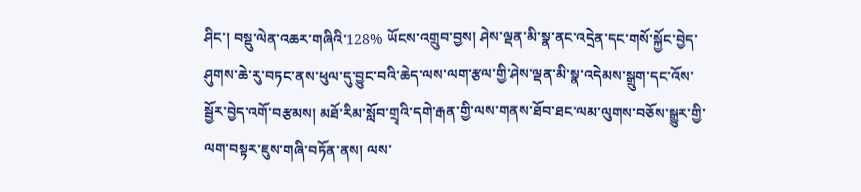ཤིང་། བསྡུ་ལེན་འཆར་གཞིའི་128% ཡོངས་འགྲུབ་བྱས། ཤེས་ལྡན་མི་སྣ་ནང་འདྲེན་དང་གསོ་སྐྱོང་བྱེད་ཤུགས་ཆེ་རུ་བཏང་ནས་ཕུལ་དུ་བྱུང་བའི་ཆེད་ལས་ལག་རྩལ་གྱི་ཤེས་ལྡན་མི་སྣ་འདེམས་སྒྲུག་དང་འོས་སྦྱོར་བྱེད་འགོ་བརྩམས། མཐོ་རིམ་སློབ་གྲྭའི་དགེ་རྒན་གྱི་ལས་གནས་ཐོབ་ཐང་ལམ་ལུགས་བཅོས་སྒྱུར་གྱི་ལག་བསྟར་ཇུས་གཞི་བཏོན་ནས། ལས་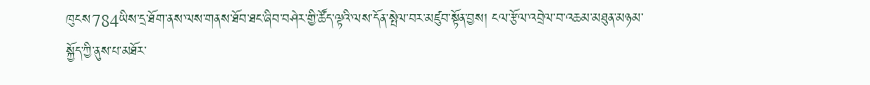ཁུངས784ཡིས་དྲ་ཐོག་ནས་ལས་གནས་ཐོབ་ཐང་ཞིབ་བཤེར་གྱི་ཚོད་ལྟའི་ལས་དོན་སྤེལ་བར་མཛུབ་སྟོན་བྱས། ངལ་རྩོལ་འབྲེལ་བ་འཆམ་མཐུན་མཉམ་སྐྱོད་ཀྱི་ནུས་པ་མཐོར་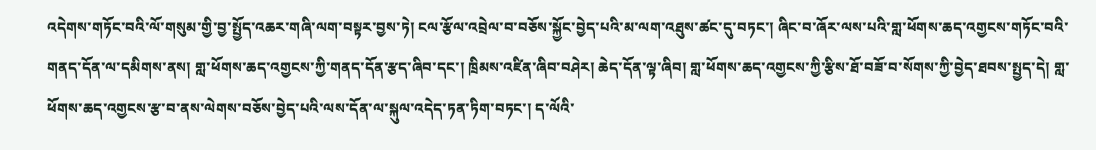འདེགས་གཏོང་བའི་ལོ་གསུམ་གྱི་བྱ་སྤྱོད་འཆར་གཞི་ལག་བསྟར་བྱས་ཏེ། ངལ་རྩོལ་འབྲེལ་བ་བཅོས་སྐྱོང་བྱེད་པའི་མ་ལག་འཐུས་ཚང་དུ་བཏང་། ཞིང་བ་ཞོར་ལས་པའི་གླ་ཕོགས་ཆད་འགྱངས་གཏོང་བའི་གནད་དོན་ལ་དམིགས་ནས། གླ་ཕོགས་ཆད་འགྱངས་ཀྱི་གནད་དོན་རྩད་ཞིབ་དང་། ཁྲིམས་འཛིན་ཞིབ་བཤེར། ཆེད་དོན་ལྟ་ཞིབ། གླ་ཕོགས་ཆད་འགྱངས་ཀྱི་རྩིས་ཐོ་བཟོ་བ་སོགས་ཀྱི་བྱེད་ཐབས་སྤྱད་དེ། གླ་ཕོགས་ཆད་འགྱངས་རྩ་བ་ནས་ལེགས་བཅོས་བྱེད་པའི་ལས་དོན་ལ་སྐུལ་འདེད་ཏན་ཏིག་བཏང་། ད་ལོའི་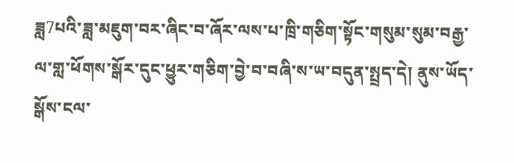ཟླ7པའི་ཟླ་མཇུག་བར་ཞིང་བ་ཞོར་ལས་པ་ཁྲི་གཅིག་སྟོང་གསུམ་སུམ་བརྒྱ་ལ་གླ་ཕོགས་སྒོར་དུང་ཕྱུར་གཅིག་བྱེ་བ་བཞི་ས་ཡ་བདུན་སྤྲད་དེ། ནུས་ཡོད་སྒོས་ངལ་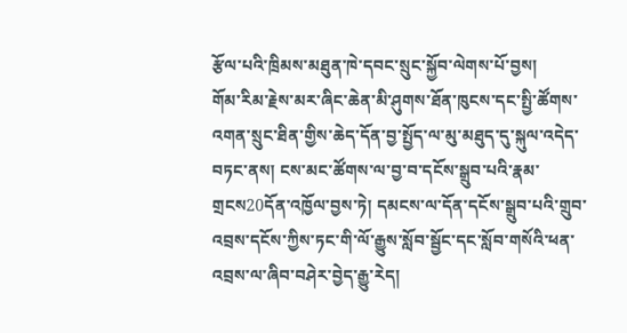རྩོལ་པའི་ཁྲིམས་མཐུན་ཁེ་དབང་སྲུང་སྐྱོབ་ལེགས་པོ་བྱས།
གོམ་རིམ་རྗེས་མར་ཞིང་ཆེན་མི་ཤུགས་ཐོན་ཁུངས་དང་སྤྱི་ཚོགས་འགན་སྲུང་ཐིན་གྱིས་ཆེད་དོན་བྱ་སྤྱོད་ལ་མུ་མཐུད་དུ་སྐུལ་འདེད་བཏང་ནས། ངས་མང་ཚོགས་ལ་བྱ་བ་དངོས་སྒྲུབ་པའི་རྣམ་གྲངས20དོན་འཁྱོལ་བྱས་ཏེ། དམངས་ལ་དོན་དངོས་སྒྲུབ་པའི་གྲུབ་འབྲས་དངོས་ཀྱིས་ཏང་གི་ལོ་རྒྱུས་སློབ་སྦྱོང་དང་སློབ་གསོའི་ཕན་འབྲས་ལ་ཞིབ་བཤེར་བྱེད་རྒྱུ་རེད།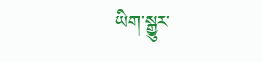ཡིག་སྒྱུར་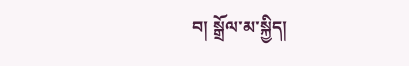བ། སྒྲོལ་མ་སྐྱིད།